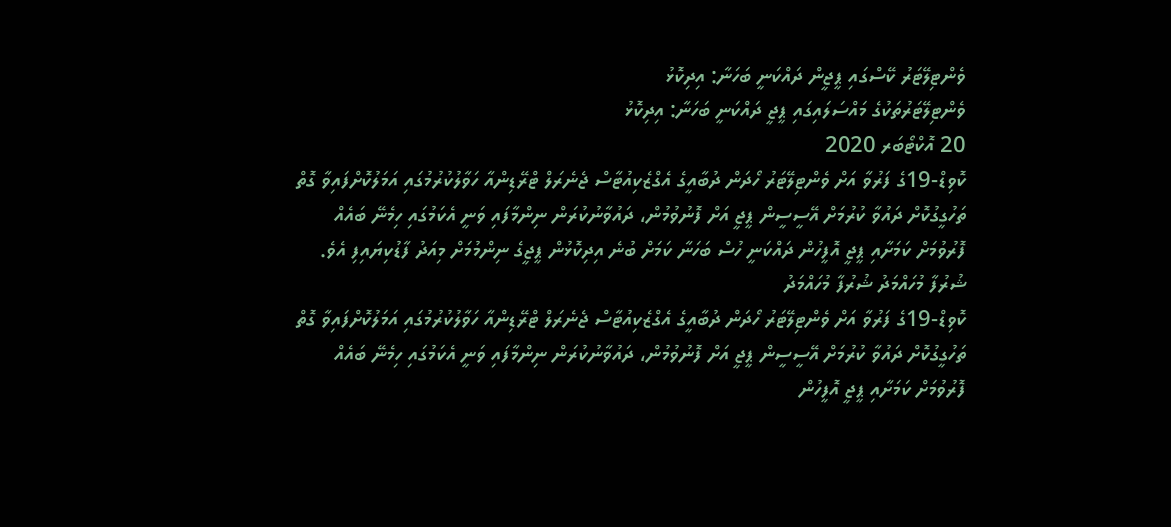ވެންޓިލޭޓަރު ކޭސްގައި ޕީޖީން ދައްކަނީ ބަހަނާ: އިދިކޮޅު
ވެންޓިލޭޓަރުތަކުގެ މައްސަލައިގައި ޕީޖީ ދައްކަނީ ބަހަނާ: އިދިކޮޅު
20 އޮކްޓޯބަރ 2020
ކޮވިޑް-19ގެ ފަރުވާ އަށް ވެންޓިލޭޓަރު ހޯދަން ދުބާއީގެ އެގްޒެކިއުޓާސް ޖެނެރަލް ޓްރޭޑިންއާ ހަވާލުކުރުމުގައި އަމަލުކޮށްފައިވާ ގޮތް ތަހުގީގުކޮށް ދައުވާ ކުރުމަށް އޭސީސީން ޕީޖީ އަށް ފޮނުވުމުން، ދައުވާނުކުރަން ނިންމާފައި ވަނީ އެކަމުގައި ހިމެނޭ ބައެއް ފޮރުވުމަށް ކަމަށާއި ޕީޖީ އޮފީހުން ދައްކަނީ ހުސް ބަހަނާ ކަމަށް ބުނެ އިދިކޮޅުން ޕީޖީގެ ނިންމުމަށް މިއަދު ފާޑުކިޔައިފި އެވެ.
ޝުރުފާ މުހައްމަދު ޝުރުފާ މުހައްމަދު
ކޮވިޑް-19ގެ ފަރުވާ އަށް ވެންޓިލޭޓަރު ހޯދަން ދުބާއީގެ އެގްޒެކިއުޓާސް ޖެނެރަލް ޓްރޭޑިންއާ ހަވާލުކުރުމުގައި އަމަލުކޮށްފައިވާ ގޮތް ތަހުގީގުކޮށް ދައުވާ ކުރުމަށް އޭސީސީން ޕީޖީ އަށް ފޮނުވުމުން، ދައުވާނުކުރަން ނިންމާފައި ވަނީ އެކަމުގައި ހިމެނޭ ބައެއް ފޮރުވުމަށް ކަމަށާއި ޕީޖީ އޮފީހުން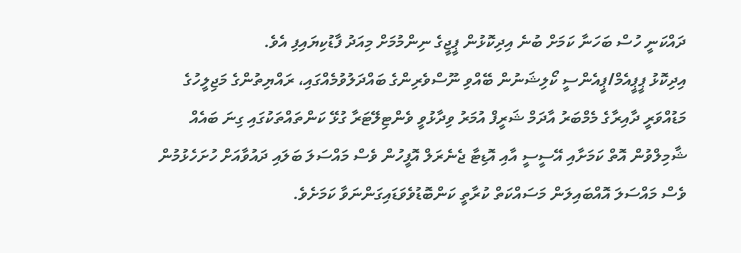ދައްކަނީ ހުސް ބަހަނާ ކަމަށް ބުނެ އިދިކޮޅުން ޕީޖީގެ ނިންމުމަށް މިއަދު ފާޑުކިޔައިފި އެވެ.
އިދިކޮޅު ޕީޕީއެމް/ޕީއެންސީ ކޯލިޝަނުން ބޭއްވި ނޫސްވެރިންގެ ބައްދަލުވުމެއްގައި، ރައްޔިތުންގެ މަޖިލީހުގެ މަޑުއްވަރީ ދާއިރާގެ މެމްބަރު އާދަމް ޝަރީފް އުމަރު ވިދާޅުވީ ވެންޓިލޭޓަރާ ގުޅޭ ކަންތައްތަކުގައި ގިނަ ބައެއް ޝާމިލްވުން އޮތް ކަމަށާއި އޭސީސީ އާއި އޮޑިޓާ ޖެނެރަލް އޮފީހުން ވެސް މައްސަލަ ބަލައި ދައުވާއަށް ހުށަހެޅުމުން ވެސް މައްސަލަ އޮއްބައިލަން މަސައްކަތް ކުރާތީ ކަންބޮޑުވެވަޑައިގަންނަވާ ކަމަށެވެ.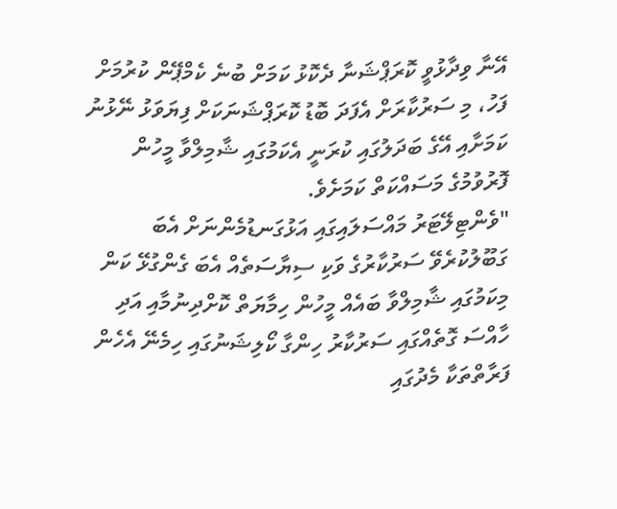އޭނާ ވިދާޅުވީ ކޮރަޕްޝަނާ ދެކޮޅު ކަމަށް ބުނެ ކެމްޕޭން ކުރުމަށް ފަހު، މި ސަރުކާރަށް އެފަދަ ބޮޑު ކޮރަޕްޝަނަކަށް ފިޔަވަޅު ނޭޅުނު ކަމަށާއި އޭގެ ބަދަލުގައި ކުރަނީ އެކަމުގައި ޝާމިލްވާ މީހުން ފޮރުވުމުގެ މަސައްކަތް ކަމަށެވެ.
"ވެންޓިލޭޓަރު މައްސަލައިގައި އަޅުގަނޑުމެންނަށް އެބަ ގަބޫލުކުރެވޭ ސަރުކާރުގެ ވަކި ސިޔާސަތެއް އެބަ ގެންގުޅޭ ކަން މިކަމުގައި ޝާމިލްވާ ބައެއް މީހުން ހިމާޔަތް ކޮށްދިނުމާއި އަދި ހާއްސަ ގޮތެއްގައި ސަރުކާރު ހިންގާ ކޯލިޝަނުގައި ހިމެނޭ އެހެން ފަރާތްތަކާ މެދުގައި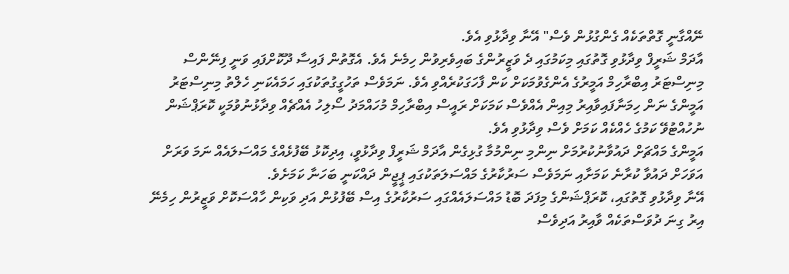ނޭއްގާނީ ގޮތްތަކެއް ގެންގުޅުން ވެސް" އޭނާ ވިދާޅުވި އެވެ.
އާދަމް ޝަރީފް ވިދާޅުވި ގޮތުގައި މިކަމުގައި ދެ ވަޒީރުންގެ ބައިވެރިވުން ހިމެނެ އެވެ. އެގޮތުން ފައިސާ ދޫކޮށްފައި ވަނީ ފިނޭންސް މިނިސްޓަރު އިބްރާހިމް އަމީރުގެ އެންގެވުމަކަށް ކަން ފާހަގަކުރެއްވި އެވެ. ނަމަވެސް ތަހުގީގުތަކުގައި ހަމައެކަނި ހެލްތު މިނިސްޓަރު އަމީންގެ ނަން ހިމަނާފައިވާއިރު މިއިން އެއްވެސް ކަމަކަށް ރައީސް އިބްރާހިމް މުހައްމަދު ސޯލިހު އެއްޗެއް ވިދާޅުނުވުމަކީ ކޮރަޕްޝަން ނުހުއްޓުވޭ ކަމުގެ ހެއްކެއް ކަމަށް ވެސް ވިދާޅުވި އެވެ.
އަމީންގެ މައްޗަށް ދައުވާނުކުރުމަށް ނިންމި ނިންމުމާ ގުޅިގެން އާދަމް ޝަރީފް ވިދާޅުވީ، އިދިކޮޅު ބޭފުޅެއްގެ މައްސަލައެއް ނަމަ ވަރަށް އަވަހަށް ދައުވާ ކުރާނެ ކަމަށާއި ނަމަވެސް ސަރުކާރުގެ މައްސަލަތަކުގައި ޕީޖީން ދައްކަނީ ބަހަނާ ކަމަށެވެ.
އޭނާ ވިދާޅުވި ގޮތުގައި، ކޮރަޕްޝަންގެ މިފަދަ ބޮޑު މައްސަލައެއްގައި ސަރުކާރުގެ އިސް ބޭފުޅުން އަދި ވަކިން ހާއްސަކޮށް ވަޒީރުން ހިމެނޭ އިރު ގިނަ ދުވަސްތަކެއް ވާއިރު އަދިވެސް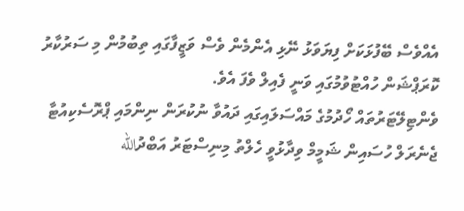އެއްވެސް ބޭފުޅަކަށް ފިޔަވަޅު ނޭޅި އެންމެން ވެސް ވަޒީފާގައި ތިބުމުން މި ސަރުކާރު ކޮރަޕްޝަން ހުއްޓުވުމުގައި ވަނީ ފެއިލް ވެފަ އެވެ.
ވެންޓިލޭޓަރުތައް ހޯދުމުގެ މައްސަލައިގައި ދައުވާ ނުކުރަން ނިންމައި ޕްރޮސެކިއުޓާ ޖެނެރަލް ހުސައިން ޝަމީމް ވިދާޅުވީ ހެލްތު މިނިސްޓަރު އަބްދުالله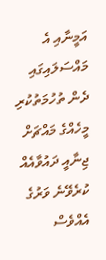އަމީނާއި އެ މައްސަލައިގައި ދެން ތުހުމަތުކުރި މީހެއްގެ މައްޗަށް ޖިނާއީ ދައުވާއެއް ކުރެވޭނެ ވަރުގެ އެއްވެސް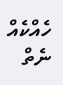ހެއްކެއް ނެތް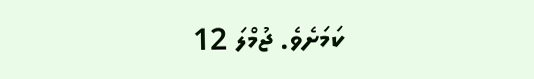ކަމަށެވެ. ޖުމްލަ 12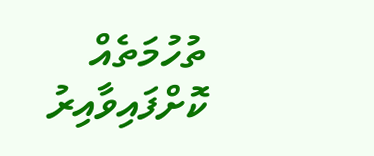ތުހުމަތެއް ކޮށްފައިވާއިރު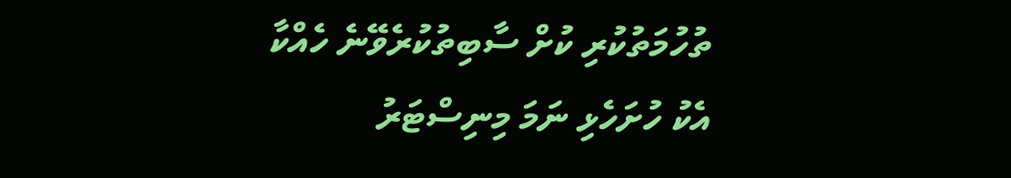ތުހުމަތުކުރި ކުށް ސާބިތުކުރެވޭނެ ހެއްކާ އެކު ހުށަހެޅި ނަމަ މިނިސްޓަރު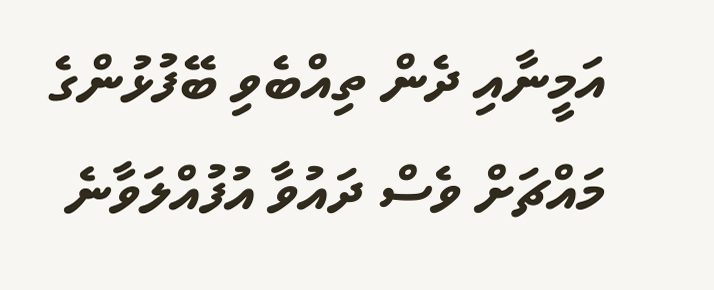އަމީނާއި ދެން ތިއްބެވި ބޭފުޅުންގެ މައްޗަށް ވެސް ދައުވާ އުފުއްލަވާނެ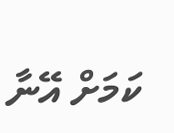ކަމަށް އޭނާ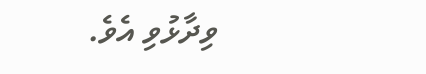ވިދާޅުވި އެވެ.